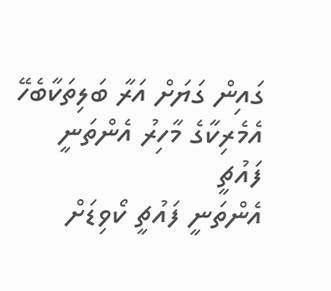ގައިން ގަޔަށް އަރާ ބަލިތަކާބެހޭ އެމެރިކާގެ މާހިރު އެންތަނީ ފައުޗީ
އެންތަނީ ފައުޗީ ކޯވިޑަށް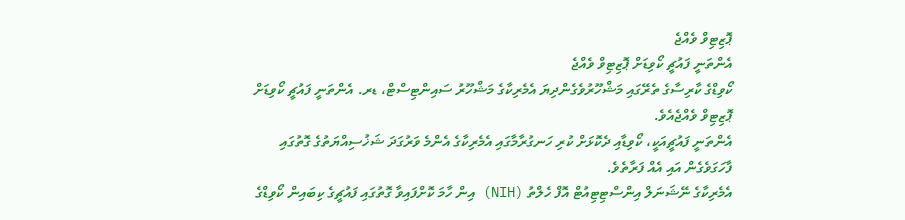ޕޮޒިޓިވް ވެއްޖެ
އެންތަނީ ފައުޗީ ކޯވިޑަށް ޕޮޒިޓިވް ވެއްޖެ
ކޯވިޑްގެ ކާރިސާގެ ތެރޭގައި މަޝްހޫރުވެގެންދިޔަ އެމެރިކާގެ މަޝްހޫރު ސައިންޓިސްޓް، ޑރ. އެންތަނީ ފައުޗީ ކޯވިޑަށް ޕޮޒިޓިވް ވެއްޖެއެވެ.
އެންތަނީ ފައުޗީއަކީ، ކޯވިޑާއި ދެކޮޅަށް ކުރި ހަނގުރާމާގައި އެމެރިކާގެ އެންމެ ވަރުގަދަ ޝަޚުސިއްޔަތުގެ ގޮތުގައި ފާހަގަވެގެން އައި އެއް ފަރާތެވެ.
އެމެރިކާގެ ނޭޝަނަލް އިންސްޓިޓިއުޓް އޮފް ހެލްތު (NIH) އިން ހާމަ ކޮށްފައިވާ ގޮތުގައި ފައުޗީގެ ކިބައިން ކޯވިޑްގެ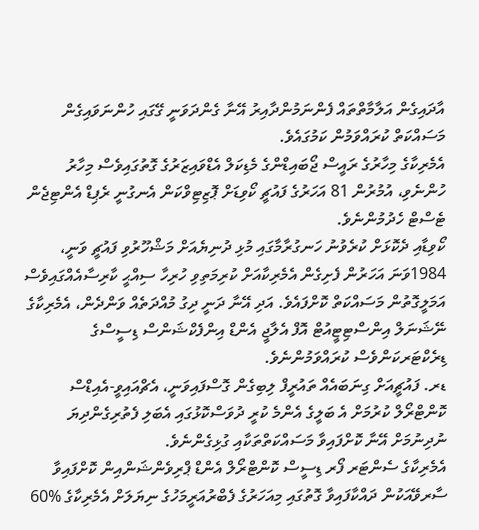އާދައިގެން އަލާމާތްތައް ފެންނަމުންދާއިރު އޭނާ ގެންދަވަނީ ގޭގައި ހުންނަވައިގެން މަސައްކަތް ކުރައްވަމުން ކަމުގައެވެ.
އެމެރިކާގެ މިހާރުގެ ރައީސް ޖޯބައިޑްންގެ މެޑިކަލް އެޑްވައިޒަރުގެ ގޮތުގައިވެސް މިހާރު ހުންނެވި، އުމުރުން 81 އަހަރުގެ ފައުޗީ ކޯވިޑަށް ޕޮޒިޓިވްކަން އެނގުނީ ރެޕިޑް އެންޓިޖެން ޓެސްޓް ހެދުމުންނެވެ.
ކޯވިޑާއި ދެކޮޅަށް ކުރެވުނު ހަނގުރާމާގައި މުޅި ދުނިޔެއަށް މަޝްހޫރުވި ފައުޗީ ވަނީ، 1984ވަނަ އަހަރުން ފެށިގެން އެމެރިކާއަށް ކުރިމަތިވި ހުރިހާ ސިއްޙީ ކާރިސާއެއްގައިވެސް އަމަލީގޮތުން މަސައްކަތް ކޮށްފައެވެ. އަދި އޭނާ ދަނީ ދިގު މުއްދަތެއް ވަންދެން، އެމެރިކާގެ ނޭޝަނަލް އިންސްޓިޓީއުޓް އޮފް އެލާޖީ އެންޑް އިންފެކްޝަންސް ޑިސީސްގެ ޑިރެކްޓަރކަންވެސް ކުރައްވަމުންނެވެ.
ޑރ. ފައުޗީއަށް ގިނަބައެއް ތައުރީފް ލިބިގެން ގޮސްފައިވަނީ، އެޗްއައިވީ-އެއިޑްސް ކޮންޓްރޯލް ކުރުމަށް އެ ބަލީގެ އެންމެ ކުރީ ދުވަސްކޮޅުގައި އެބަލި ފެތުރިގެންދިޔަ ނުދިނުމަށް އޭނާ ކޮށްފައިވާ މަސައްކަތްތަކާއި ގުޅިގެންނެވެ.
އެމެރިކާގެ ސެންޓަރ ފޯރ ޑިސީސް ކޮންޓްރޯލް އެންޑް ޕްރިވެންޝަންއިން ކޮށްފައިވާ ސާރވޭއަކުން ދައްކާފައިވާ ގޮތުގައި މިއަހަރުގެ ފެބްރުއަރީމަހުގެ ނިޔަލަށް އެމެރިކާގެ %60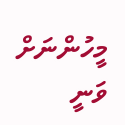މީހުންނަށް ވަނީ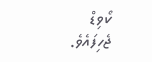ކޯވިޑް ޖެހިފައެވެ.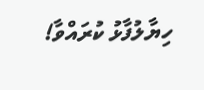ހިޔާލުފާޅު ކުރައްވާ!